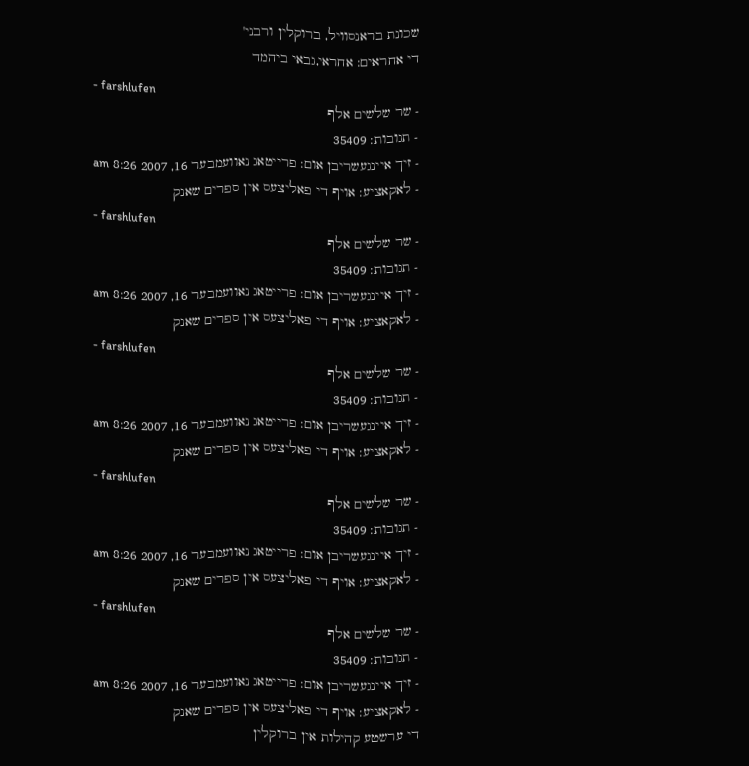שכונת בראנסוויל, ברוקלין ורבני'
די אחראים: אחראי,גבאי ביהמד
- farshlufen
- שר שלשים אלף
- תגובות: 35409
- זיך איינגעשריבן אום: פרייטאג נאוועמבער 16, 2007 8:26 am
- לאקאציע: אויף די פאליצעס אין ספרים שאנק
- farshlufen
- שר שלשים אלף
- תגובות: 35409
- זיך איינגעשריבן אום: פרייטאג נאוועמבער 16, 2007 8:26 am
- לאקאציע: אויף די פאליצעס אין ספרים שאנק
- farshlufen
- שר שלשים אלף
- תגובות: 35409
- זיך איינגעשריבן אום: פרייטאג נאוועמבער 16, 2007 8:26 am
- לאקאציע: אויף די פאליצעס אין ספרים שאנק
- farshlufen
- שר שלשים אלף
- תגובות: 35409
- זיך איינגעשריבן אום: פרייטאג נאוועמבער 16, 2007 8:26 am
- לאקאציע: אויף די פאליצעס אין ספרים שאנק
- farshlufen
- שר שלשים אלף
- תגובות: 35409
- זיך איינגעשריבן אום: פרייטאג נאוועמבער 16, 2007 8:26 am
- לאקאציע: אויף די פאליצעס אין ספרים שאנק
די ערשטע קהילות אין ברוקלין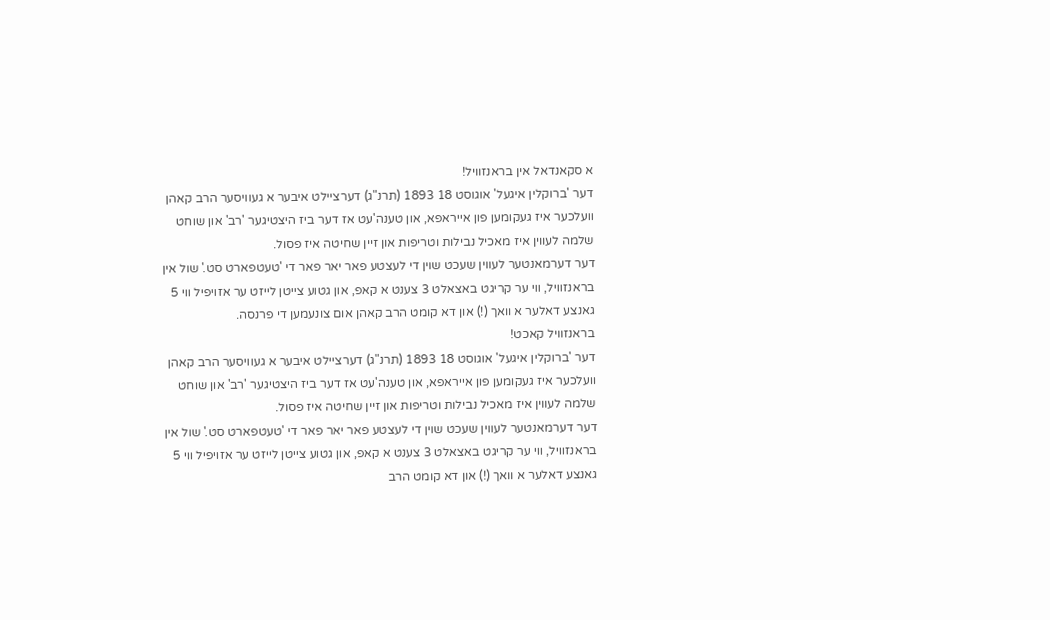א סקאנדאל אין בראנזוויל!
דער 'ברוקלין איגעל' אוגוסט 18 1893 (תרנ"ג) דערציילט איבער א געוויסער הרב קאהן וועלכער איז געקומען פון אייראפא, און טענה'עט אז דער ביז היצטיגער 'רב' און שוחט שלמה לעווין איז מאכיל נבילות וטריפות און זיין שחיטה איז פסול.
דער דערמאנטער לעווין שעכט שוין די לעצטע פאר יאר פאר די 'טעטפארט סט.' שול אין בראנזוויל, ווי ער קריגט באצאלט 3 צענט א קאפ, און גטוע צייטן לייזט ער אזויפיל ווי 5 גאנצע דאלער א וואך (!) און דא קומט הרב קאהן אום צונעמען די פרנסה.
בראנזוויל קאכט!
דער 'ברוקלין איגעל' אוגוסט 18 1893 (תרנ"ג) דערציילט איבער א געוויסער הרב קאהן וועלכער איז געקומען פון אייראפא, און טענה'עט אז דער ביז היצטיגער 'רב' און שוחט שלמה לעווין איז מאכיל נבילות וטריפות און זיין שחיטה איז פסול.
דער דערמאנטער לעווין שעכט שוין די לעצטע פאר יאר פאר די 'טעטפארט סט.' שול אין בראנזוויל, ווי ער קריגט באצאלט 3 צענט א קאפ, און גטוע צייטן לייזט ער אזויפיל ווי 5 גאנצע דאלער א וואך (!) און דא קומט הרב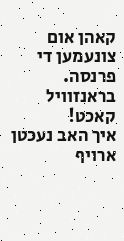קאהן אום צונעמען די פרנסה.
בראנזוויל קאכט!
איך האב נעכטן ארויף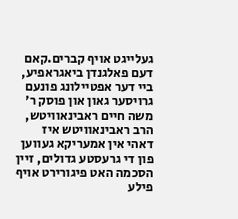געלייגט אויף קברים.קאם דעם פאלגנדן ביאגראפיע, ביי דער אפטיילונג פונעם גרויסער גאון און פוסק ר' משה חיים ראבינאוויטש, הרב ראבינאוויטש איז דאהי אין אמעריקא געווען פון די גרעסטע גדולים, זיין הסכמה האט פיגורירט אויף פילע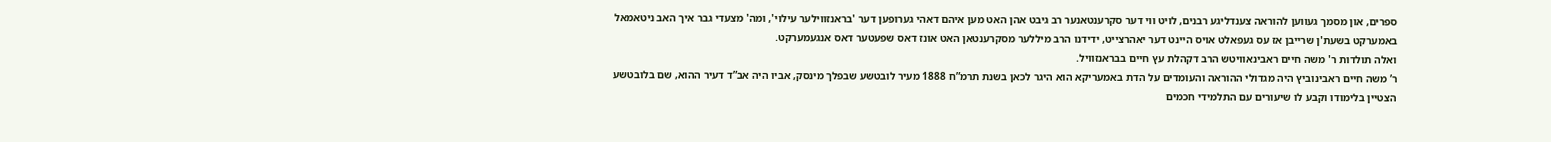ספרים, און מסמך געווען להוראה צענדליגע רבנים, לויט ווי דער סקרענטאנער רב גיבט אהן האט מען איהם דאהי גערופען דער 'בראנזווילער עילוי', ומה' מצעדי גבר איך האב ניטאמאל באמערקט בשעת'ן שרייבן אז עס געפאלט אויס היינט דער יאהרצייט, ידידנו הרב מיללער מסקרענטאן האט אונז דאס שפעטער דאס אנגעמערקט.
ואלה תולדות ר' משה חיים ראבינאוויטש הרב דקהלת עץ חיים בבראנזוויל.
ר’ משה חיים ראבינוביץ היה מגדולי ההוראה והעומדים על הדת באמעריקא הוא היגר לכאן בשנת תרמ”ח 1888 מעיר לובטשע שבפלך מינסק, אביו היה אב”ד דעיר ההוא, שם בלובטשע הצטיין בלימודו וקבע לו שיעורים עם התלמידי חכמים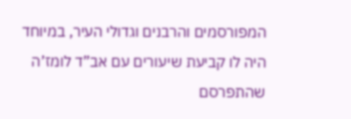המפורסמים והרבנים וגדולי העיר, במיוחד היה לו קביעת שיעורים עם אב”ד לומז’ה שהתפרסם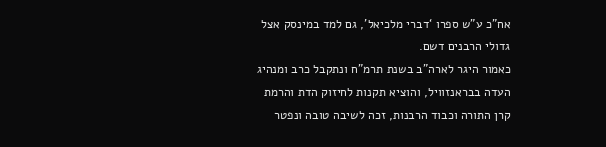אח”כ ע”ש ספרו ‘דברי מלכיאל’, גם למד במינסק אצל גדולי הרבנים דשם.
כאמור היגר לארה”ב בשנת תרמ”ח ונתקבל כרב ומנהיג העדה בבראנזוויל, והוציא תקנות לחיזוק הדת והרמת קרן התורה וכבוד הרבנות, זכה לשיבה טובה ונפטר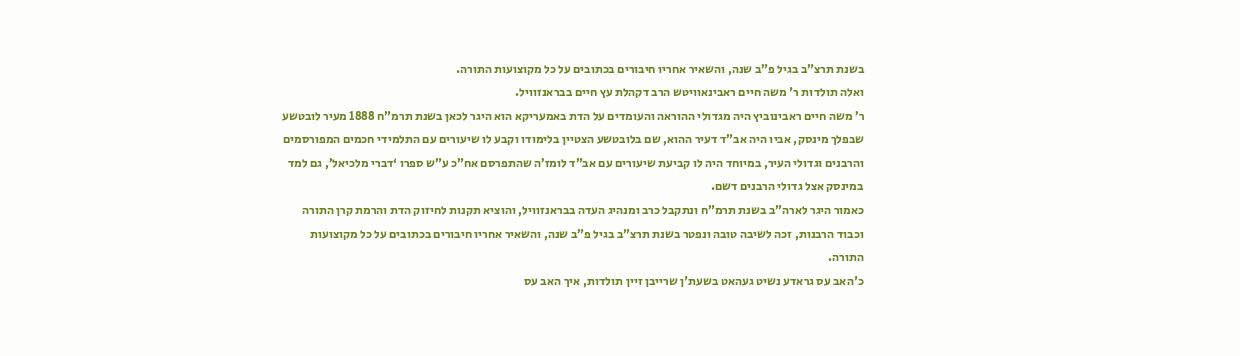בשנת תרצ”ב בגיל פ”ב שנה, והשאיר אחריו חיבורים בכתובים על כל מקוצועות התורה.
ואלה תולדות ר' משה חיים ראבינאוויטש הרב דקהלת עץ חיים בבראנזוויל.
ר’ משה חיים ראבינוביץ היה מגדולי ההוראה והעומדים על הדת באמעריקא הוא היגר לכאן בשנת תרמ”ח 1888 מעיר לובטשע שבפלך מינסק, אביו היה אב”ד דעיר ההוא, שם בלובטשע הצטיין בלימודו וקבע לו שיעורים עם התלמידי חכמים המפורסמים והרבנים וגדולי העיר, במיוחד היה לו קביעת שיעורים עם אב”ד לומז’ה שהתפרסם אח”כ ע”ש ספרו ‘דברי מלכיאל’, גם למד במינסק אצל גדולי הרבנים דשם.
כאמור היגר לארה”ב בשנת תרמ”ח ונתקבל כרב ומנהיג העדה בבראנזוויל, והוציא תקנות לחיזוק הדת והרמת קרן התורה וכבוד הרבנות, זכה לשיבה טובה ונפטר בשנת תרצ”ב בגיל פ”ב שנה, והשאיר אחריו חיבורים בכתובים על כל מקוצועות התורה.
כ'האב עס גראדע נשיט געהאט בשעת'ן שרייבן זיין תולדות, איך האב עס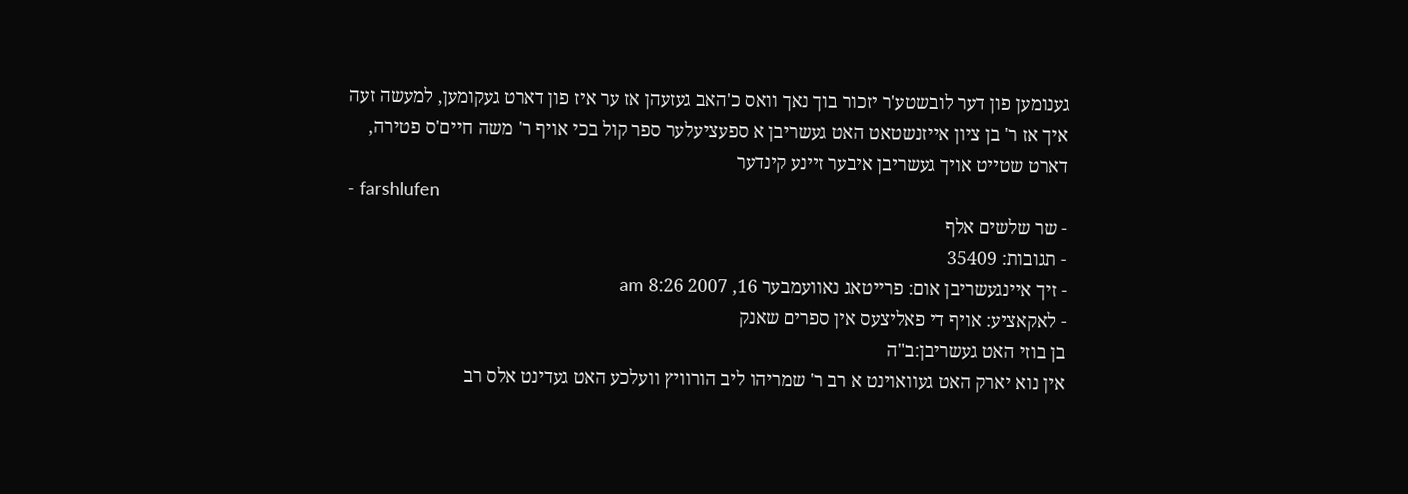גענומען פון דער לובשטע'ר יזכור בוך נאך וואס כ'האב געזעהן אז ער איז פון דארט געקומען, למעשה זעה איך אז ר' בן ציון אייזנשטאט האט געשריבן א ספעציעלער ספר קול בכי אויף ר' משה חיים'ס פטירה, דארט שטייט אויך געשריבן איבער זיינע קינדער
- farshlufen
- שר שלשים אלף
- תגובות: 35409
- זיך איינגעשריבן אום: פרייטאג נאוועמבער 16, 2007 8:26 am
- לאקאציע: אויף די פאליצעס אין ספרים שאנק
בן בוזי האט געשריבן:ב"ה
אין נוא יארק האט געוואוינט א רב ר' שמריהו ליב הורוויץ וועלכע האט געדינט אלס רב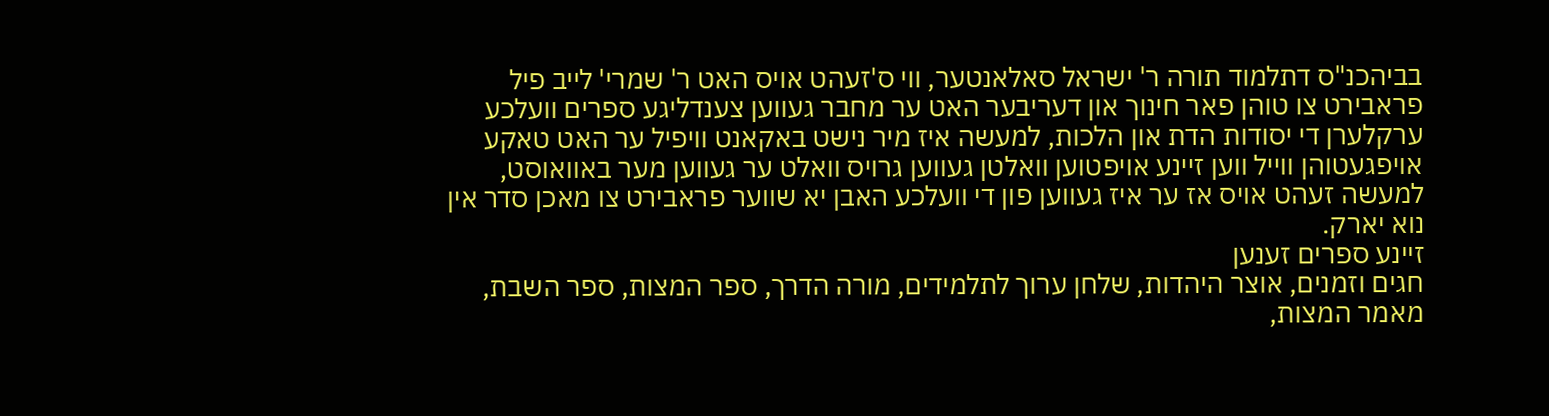בביהכנ"ס דתלמוד תורה ר' ישראל סאלאנטער, ווי ס'זעהט אויס האט ר' שמרי' לייב פיל פראבירט צו טוהן פאר חינוך און דעריבער האט ער מחבר געווען צענדליגע ספרים וועלכע ערקלערן די יסודות הדת און הלכות, למעשה איז מיר נישט באקאנט וויפיל ער האט טאקע אויפגעטוהן ווייל ווען זיינע אויפטוען וואלטן געווען גרויס וואלט ער געווען מער באוואוסט, למעשה זעהט אויס אז ער איז געווען פון די וועלכע האבן יא שווער פראבירט צו מאכן סדר אין נוא יארק.
זיינע ספרים זענען
חגים וזמנים, אוצר היהדות, שלחן ערוך לתלמידים, מורה הדרך, ספר המצות, ספר השבת, מאמר המצות,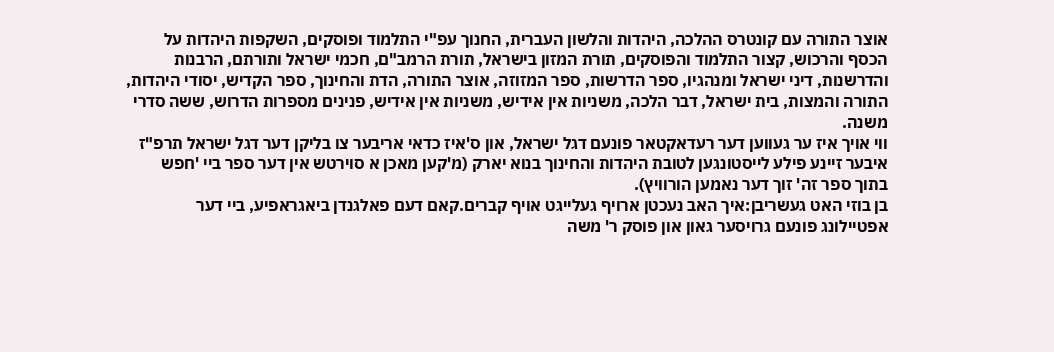אוצר התורה עם קונטרס ההלכה, היהדות והלשון העברית, החנוך עפ"י התלמוד ופוסקים, השקפות היהדות על הכסף והרכוש, קצור התלמוד והפוסקים, תורת המזון בישראל, תורת הרמב"ם, חכמי ישראל ותורתם, הרבנות והדרשנות, דיני ישראל ומנהגיו, ספר הדרשות, ספר המזוזה, אוצר התורה, הדת והחינוך, ספר הקדיש, יסודי היהדות, התורה והמצות, בית ישראל, דבר הלכה, משניות אין אידיש, משניות אין אידיש, פנינים מספרות הדרוש, ששה סדרי משנה.
ווי אויך איז ער געווען דער רעדאקטאר פונעם דגל ישראל, און ס'איז כדאי אריבער צו בליקן דער דגל ישראל תרפ"ז איבער זיינע פילע לייסטונגען לטובת היהדות והחינוך בנוא יארק (מ'קען מאכן א סוירטש אין דער ספר ביי 'חפש בתוך ספר זה' זוך דער נאמען הורוויץ).
בן בוזי האט געשריבן:איך האב נעכטן ארויף געלייגט אויף קברים.קאם דעם פאלגנדן ביאגראפיע, ביי דער אפטיילונג פונעם גרויסער גאון און פוסק ר' משה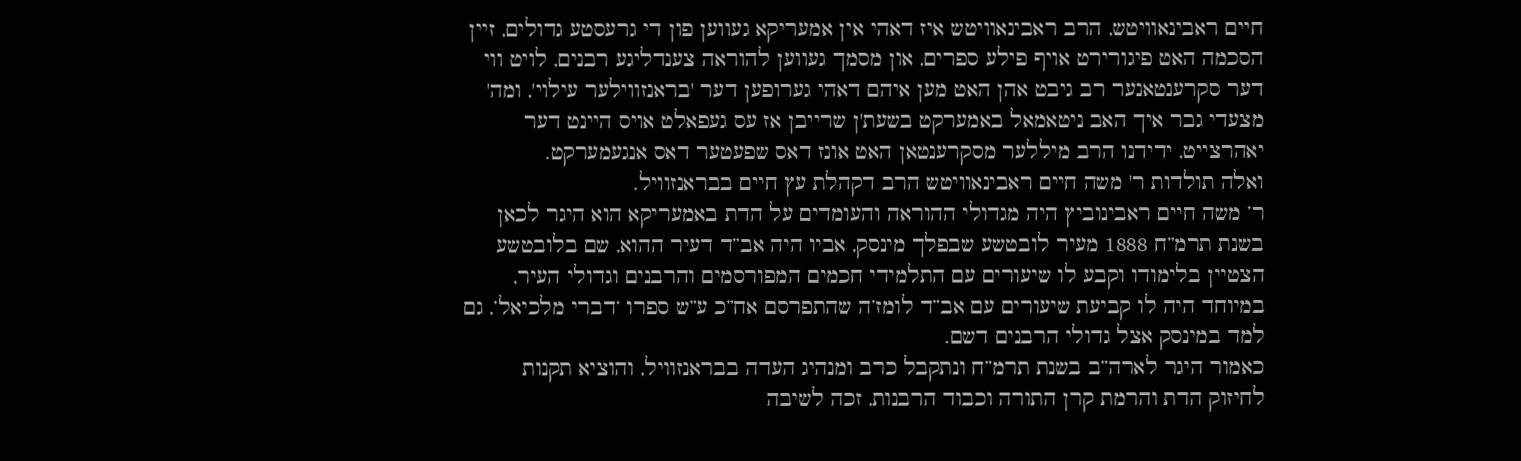חיים ראבינאוויטש, הרב ראבינאוויטש איז דאהי אין אמעריקא געווען פון די גרעסטע גדולים, זיין הסכמה האט פיגורירט אויף פילע ספרים, און מסמך געווען להוראה צענדליגע רבנים, לויט ווי דער סקרענטאנער רב גיבט אהן האט מען איהם דאהי גערופען דער 'בראנזווילער עילוי', ומה' מצעדי גבר איך האב ניטאמאל באמערקט בשעת'ן שרייבן אז עס געפאלט אויס היינט דער יאהרצייט, ידידנו הרב מיללער מסקרענטאן האט אונז דאס שפעטער דאס אנגעמערקט.
ואלה תולדות ר' משה חיים ראבינאוויטש הרב דקהלת עץ חיים בבראנזוויל.
ר’ משה חיים ראבינוביץ היה מגדולי ההוראה והעומדים על הדת באמעריקא הוא היגר לכאן בשנת תרמ”ח 1888 מעיר לובטשע שבפלך מינסק, אביו היה אב”ד דעיר ההוא, שם בלובטשע הצטיין בלימודו וקבע לו שיעורים עם התלמידי חכמים המפורסמים והרבנים וגדולי העיר, במיוחד היה לו קביעת שיעורים עם אב”ד לומז’ה שהתפרסם אח”כ ע”ש ספרו ‘דברי מלכיאל’, גם למד במינסק אצל גדולי הרבנים דשם.
כאמור היגר לארה”ב בשנת תרמ”ח ונתקבל כרב ומנהיג העדה בבראנזוויל, והוציא תקנות לחיזוק הדת והרמת קרן התורה וכבוד הרבנות, זכה לשיבה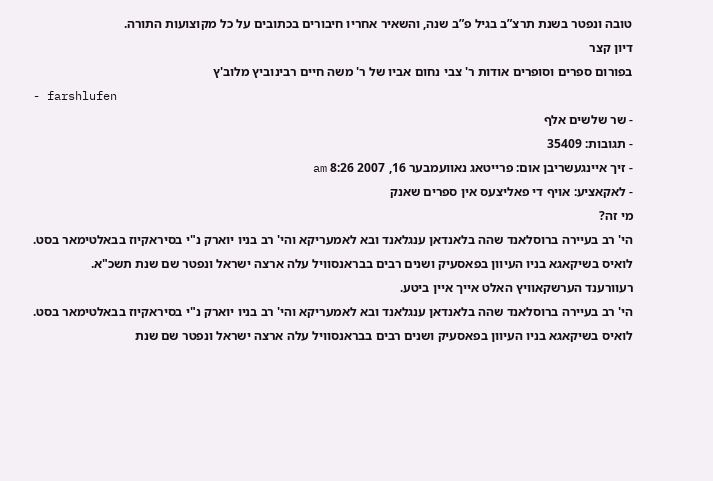טובה ונפטר בשנת תרצ”ב בגיל פ”ב שנה, והשאיר אחריו חיבורים בכתובים על כל מקוצועות התורה.
דיון קצר
בפורום ספרים וסופרים אודות ר' צבי נחום אביו של ר' משה חיים רבינוביץ מלוב'ץ
- farshlufen
- שר שלשים אלף
- תגובות: 35409
- זיך איינגעשריבן אום: פרייטאג נאוועמבער 16, 2007 8:26 am
- לאקאציע: אויף די פאליצעס אין ספרים שאנק
מי זה?
הי' רב בעיירה ברוסלאנד שהה בלאנדאן ענגלאנד ובא לאמעריקא והי' רב בניו יוארק נ"י בסיראקיוז בבאלטימאר בסט. לואיס בשיקאגא בניו העיוון בפאסעיק ושנים רבים בבראנסוויל עלה ארצה ישראל ונפטר שם שנת תשכ"א.
רעוורענד הערשקאוויץ האלט אייך איין ביטע.
הי' רב בעיירה ברוסלאנד שהה בלאנדאן ענגלאנד ובא לאמעריקא והי' רב בניו יוארק נ"י בסיראקיוז בבאלטימאר בסט. לואיס בשיקאגא בניו העיוון בפאסעיק ושנים רבים בבראנסוויל עלה ארצה ישראל ונפטר שם שנת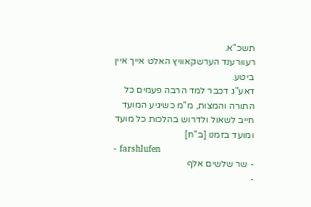תשכ"א.
רעוורענד הערשקאוויץ האלט אייך איין ביטע.
דאע"ג דכבר למד הרבה פעמים כל התורה והמצות, מ"מ כשיגיע המועד חייב לשאול ולדרוש בהלכות כל מועד ומועד בזמנו [ב"ח]
- farshlufen
- שר שלשים אלף
-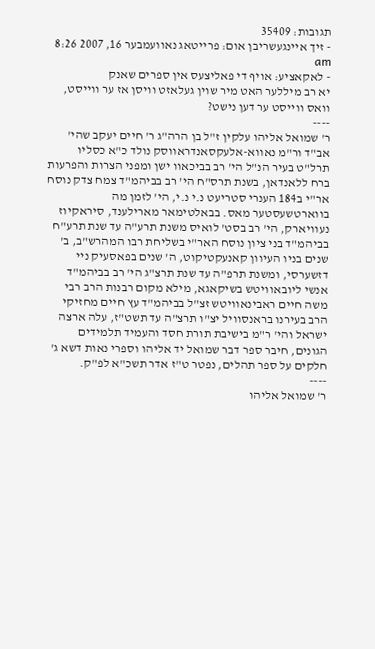תגובות: 35409
- זיך איינגעשריבן אום: פרייטאג נאוועמבער 16, 2007 8:26 am
- לאקאציע: אויף די פאליצעס אין ספרים שאנק
יא רב מיללער האט מיר שוין געלאזט וויסן אז ער ווייסט, וואס ווייסט ער דען נישט?
----
ר' שמואל אליהו עלקין ז"ל בן הרה"ג ר' חיים יעקב שהי' אב"ד ור"מ נאווא-אלעקסאנדראווסק נולד כ"א כסליו תרל"ט בעיר הנ"ל הי' רב בביכאוו ישן ומפני הצרות והפרעות ברח ללאנדאן, בשנת תרס"ח הי' רב בביהמ"ד צמח צדק נוסח אר"י ב184 הענרי סטריעט נ.י נ.י, הי' לזמן מה בווארטשעסטער מאס. בבאלטימאר מארילענד, סיראקיוז נעוויארק, הי' רב בסט' לואיס משנת תרע"ה עד שנת תרע"ח בביהמ"ד בני ציון נוסח האר"י בשליחת רבו המהרש"ב, ב' שנים בניו העיוון קאנעקטיקוט, ה' שנים בפאסעיק ניי דזשערסי, ומשנת תרפ"ה עד שנת תרצ"ג הי' רב בביהמ"ד אנשי ליובאוויטש בשיקאגא, מילא מקום רבנות הרב רבי משה חיים ראבינאוויטש זצ"ל בביהמ"ד עץ חיים מחזיקי הרב בעירנו בראנסוויל יצ"ו תרצ"ה עד תשט"ז, עלה ארצה ישראל והי' ר"מ בישיבת תורת חסד והעמיד תלמידים הגונים, חיבר ספר דבר שמואל יד אליהו וספרי נאות דשא ג' חלקים על ספר תהלים, נפטר ט"ז אדר תשכ"א לפ"ק.
----
ר' שמואל אליהו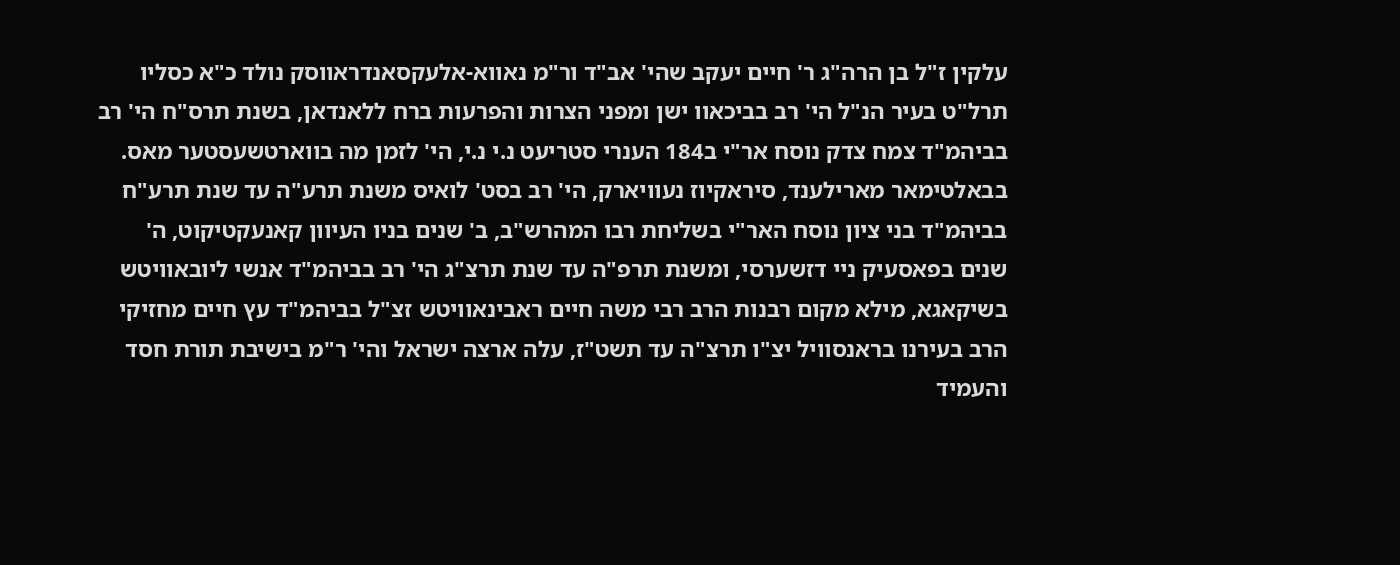עלקין ז"ל בן הרה"ג ר' חיים יעקב שהי' אב"ד ור"מ נאווא-אלעקסאנדראווסק נולד כ"א כסליו תרל"ט בעיר הנ"ל הי' רב בביכאוו ישן ומפני הצרות והפרעות ברח ללאנדאן, בשנת תרס"ח הי' רב בביהמ"ד צמח צדק נוסח אר"י ב184 הענרי סטריעט נ.י נ.י, הי' לזמן מה בווארטשעסטער מאס. בבאלטימאר מארילענד, סיראקיוז נעוויארק, הי' רב בסט' לואיס משנת תרע"ה עד שנת תרע"ח בביהמ"ד בני ציון נוסח האר"י בשליחת רבו המהרש"ב, ב' שנים בניו העיוון קאנעקטיקוט, ה' שנים בפאסעיק ניי דזשערסי, ומשנת תרפ"ה עד שנת תרצ"ג הי' רב בביהמ"ד אנשי ליובאוויטש בשיקאגא, מילא מקום רבנות הרב רבי משה חיים ראבינאוויטש זצ"ל בביהמ"ד עץ חיים מחזיקי הרב בעירנו בראנסוויל יצ"ו תרצ"ה עד תשט"ז, עלה ארצה ישראל והי' ר"מ בישיבת תורת חסד והעמיד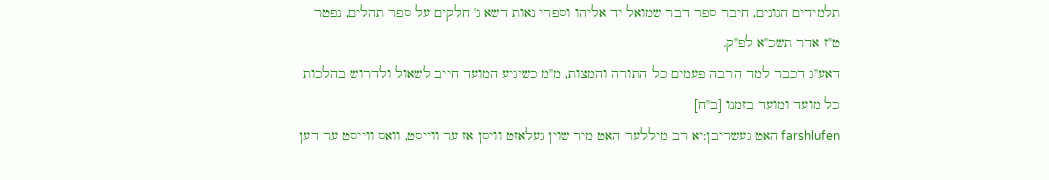תלמידים הגונים, חיבר ספר דבר שמואל יד אליהו וספרי נאות דשא ג' חלקים על ספר תהלים, נפטר ט"ז אדר תשכ"א לפ"ק.
דאע"ג דכבר למד הרבה פעמים כל התורה והמצות, מ"מ כשיגיע המועד חייב לשאול ולדרוש בהלכות כל מועד ומועד בזמנו [ב"ח]
farshlufen האט געשריבן:יא רב מיללער האט מיר שוין געלאזט וויסן אז ער ווייסט, וואס ווייסט ער דען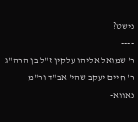נישט?
----
ר' שמואל אליהו עלקין ז"ל בן הרה"ג ר' חיים יעקב שהי' אב"ד ור"מ נאווא-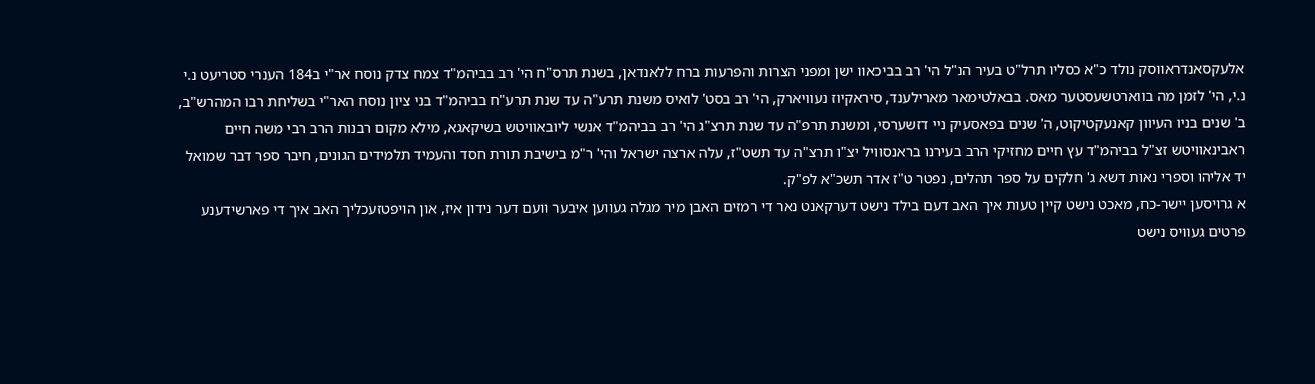אלעקסאנדראווסק נולד כ"א כסליו תרל"ט בעיר הנ"ל הי' רב בביכאוו ישן ומפני הצרות והפרעות ברח ללאנדאן, בשנת תרס"ח הי' רב בביהמ"ד צמח צדק נוסח אר"י ב184 הענרי סטריעט נ.י נ.י, הי' לזמן מה בווארטשעסטער מאס. בבאלטימאר מארילענד, סיראקיוז נעוויארק, הי' רב בסט' לואיס משנת תרע"ה עד שנת תרע"ח בביהמ"ד בני ציון נוסח האר"י בשליחת רבו המהרש"ב, ב' שנים בניו העיוון קאנעקטיקוט, ה' שנים בפאסעיק ניי דזשערסי, ומשנת תרפ"ה עד שנת תרצ"ג הי' רב בביהמ"ד אנשי ליובאוויטש בשיקאגא, מילא מקום רבנות הרב רבי משה חיים ראבינאוויטש זצ"ל בביהמ"ד עץ חיים מחזיקי הרב בעירנו בראנסוויל יצ"ו תרצ"ה עד תשט"ז, עלה ארצה ישראל והי' ר"מ בישיבת תורת חסד והעמיד תלמידים הגונים, חיבר ספר דבר שמואל יד אליהו וספרי נאות דשא ג' חלקים על ספר תהלים, נפטר ט"ז אדר תשכ"א לפ"ק.
א גרויסען יישר-כח, מאכט נישט קיין טעות איך האב דעם בילד נישט דערקאנט נאר די רמזים האבן מיר מגלה געווען איבער וועם דער נידון איז, און הויפטזעכליך האב איך די פארשידענע פרטים געוויס נישט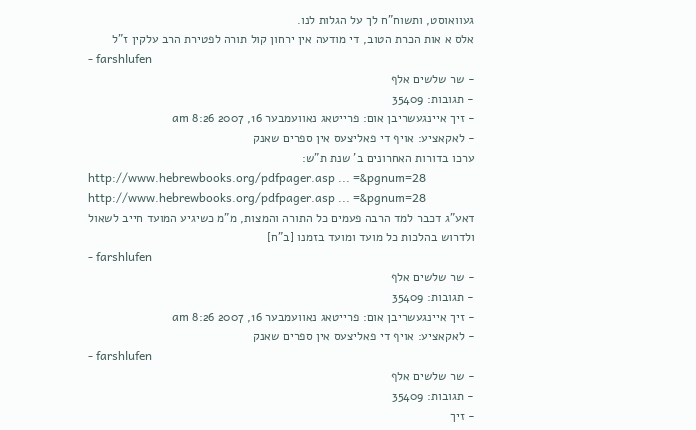געוואוסט, ותשוח"ח לך על הגלות לנו.
אלס א אות הכרת הטוב, די מודעה אין ירחון קול תורה לפטירת הרב עלקין ז"ל
- farshlufen
- שר שלשים אלף
- תגובות: 35409
- זיך איינגעשריבן אום: פרייטאג נאוועמבער 16, 2007 8:26 am
- לאקאציע: אויף די פאליצעס אין ספרים שאנק
ערכו בדורות האחרונים ב' שנת ת"ש:
http://www.hebrewbooks.org/pdfpager.asp ... =&pgnum=28
http://www.hebrewbooks.org/pdfpager.asp ... =&pgnum=28
דאע"ג דכבר למד הרבה פעמים כל התורה והמצות, מ"מ כשיגיע המועד חייב לשאול ולדרוש בהלכות כל מועד ומועד בזמנו [ב"ח]
- farshlufen
- שר שלשים אלף
- תגובות: 35409
- זיך איינגעשריבן אום: פרייטאג נאוועמבער 16, 2007 8:26 am
- לאקאציע: אויף די פאליצעס אין ספרים שאנק
- farshlufen
- שר שלשים אלף
- תגובות: 35409
- זיך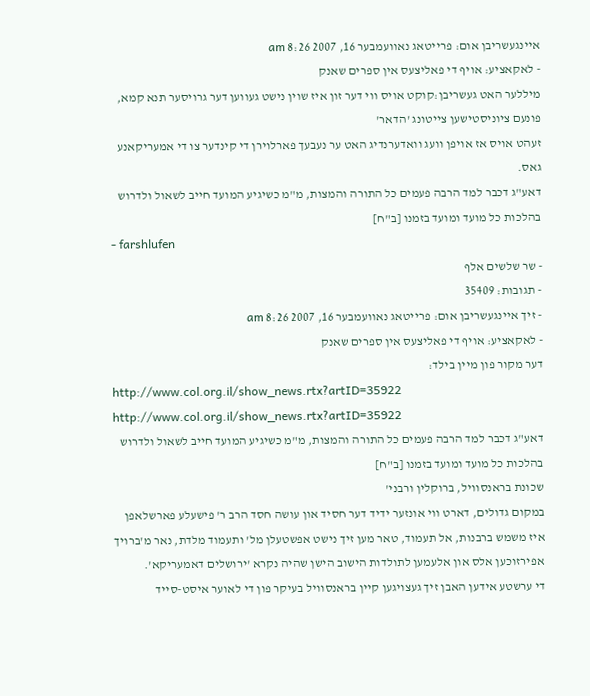איינגעשריבן אום: פרייטאג נאוועמבער 16, 2007 8:26 am
- לאקאציע: אויף די פאליצעס אין ספרים שאנק
מיללער האט געשריבן:קוקט אויס ווי דער זון איז שוין נישט געווען דער גרויסער תנא קמא, פונעם ציוניסטישען צייטונג 'הדאר'
זעהט אויס אז אויפן וועג וואדערנדיג האט ער נעבעך פארלוירן די קינדער צו די אמעריקאנע גאס.
דאע"ג דכבר למד הרבה פעמים כל התורה והמצות, מ"מ כשיגיע המועד חייב לשאול ולדרוש בהלכות כל מועד ומועד בזמנו [ב"ח]
- farshlufen
- שר שלשים אלף
- תגובות: 35409
- זיך איינגעשריבן אום: פרייטאג נאוועמבער 16, 2007 8:26 am
- לאקאציע: אויף די פאליצעס אין ספרים שאנק
דער מקור פון מיין בילד:
http://www.col.org.il/show_news.rtx?artID=35922
http://www.col.org.il/show_news.rtx?artID=35922
דאע"ג דכבר למד הרבה פעמים כל התורה והמצות, מ"מ כשיגיע המועד חייב לשאול ולדרוש בהלכות כל מועד ומועד בזמנו [ב"ח]
שכונת בראנסוויל, ברוקלין ורבני'
במקום גדולים, דארט ווי אונזער ידיד דער חסיד און עושה חסד הרב ר' פישעלע פארשלאפן איז משמש ברבנות, אל תעמוד, טאר מען זיך נישט אפשטעלן מל' ותעמוד מלדת, נאר מ'ברויך אפירזוכען אלס און אלעמען לתולדות הישוב הישן שהיה נקרא 'ירושלים דאמעריקא'.
די ערשטע אידען האבן זיך געצויגען קיין בראנסוויל בעיקר פון די לאוער איסט-סייד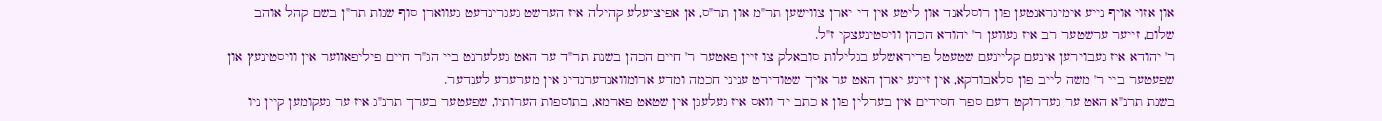און אזוי אויף נייע אימיגראנטען פון רוסלאנד און ליטע אין די יארן צווישען תר"מ און תר"ס, אן אפיציעלע קהילה איז הערשט געגרינדעט געווארן סוף שנות תר"ן בשם קהל אוהב שלום, זייער ערשטער רב איז געווען ר' יהודא הכהן וויסטינעצקי ז"ל.
ר' יהודא איז געבוירען אינעם קליינעם שטעטל פריראשלע בגלילות סובאלק צו זיין פאטער ר' חיים הכהן בשנת תר"ד ער האט געלערנט ביי הג"ר חיים פיליפאווער אין וויסטינעץ און שפעטער ביי ר' משה לייב פון סלאבודקא, אין זיינע יארן האט ער אויך שטודירט עניני חכמה ומדע ארומוואנדערנדיג אין מערערע לענדער.
בשנת תרנ"א האט ער געדרוקט דעם ספר חסידים אין בערלין פון א כתב יד וואס איז געלעגן אין שטאט פארמא, בתוספות הערותיו, שפעטער בערך תרנ"ג איז ער געקומען קיין ניו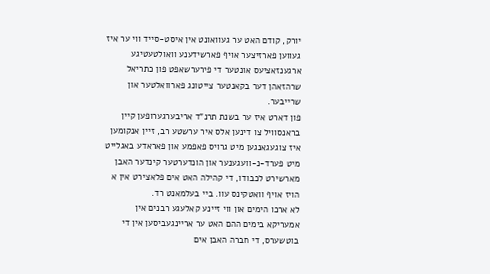יורק, קודם האט ער געוואונט אין איסט-סייד ווי ער איז געווען פארזיצער אויף פארשידענע וואולטעטיגע ארגענזאציעס אונטער די פירערשאפט פון כתריאל שרהזאהן דער בקאנטער צייטונג פארוואלטער און שרייבער.
פון דארט איז ער בשנת תרנ"ד אריבערגערופען קיין בראנסוויל צו דינען אלס איר ערשטע רב, זיין אנקומען איז צוגעגאנגען מיט גרויס פאפמע און פאראדע באגלייט מיט פערד-נ-וועגענער און הונדערטער קינדער האבן מארשירט לכבודו, די קהילה האט אים פלאצירט אין א הויז אויף וואטקינס עוו. ביי בעלמאנט רד.
לא ארכו הימים און ווי זיינע קאלעגע רבנים אין אמעריקא בימים ההם האט ער אריינגעביסען אין די בוטשערס, די חברה האבן אים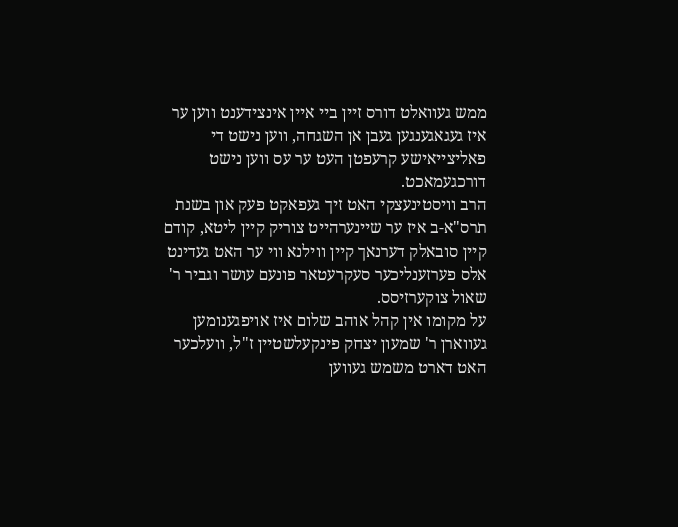ממש געוואלט דורס זיין ביי איין אינצידענט ווען ער איז געגאגענגען געבן אן השגחה, ווען נישט די פאליצייאישע קרעפטן העט ער עס ווען נישט דורכגעמאכט.
הרב וויסטינעצקי האט זיך געפאקט פעק און בשנת תרס"א-ב איז ער שיינערהייט צוריק קיין ליטא, קודם קיין סובאלק דערנאך קיין ווילנא ווי ער האט געדינט אלס פערזענליכער סעקרעטאר פונעם עושר וגביר ר' שאול צוקערזיסס.
על מקומו אין קהל אוהב שלום איז אויפגענומען געווארן ר' שמעון יצחק פינקעלשטיין ז"ל, וועלכער האט דארט משמש געווען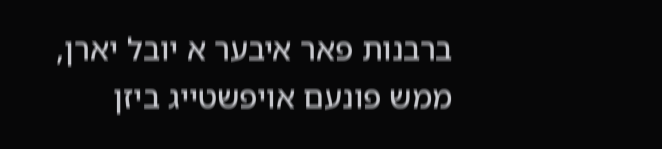ברבנות פאר איבער א יובל יארן, ממש פונעם אויפשטייג ביזן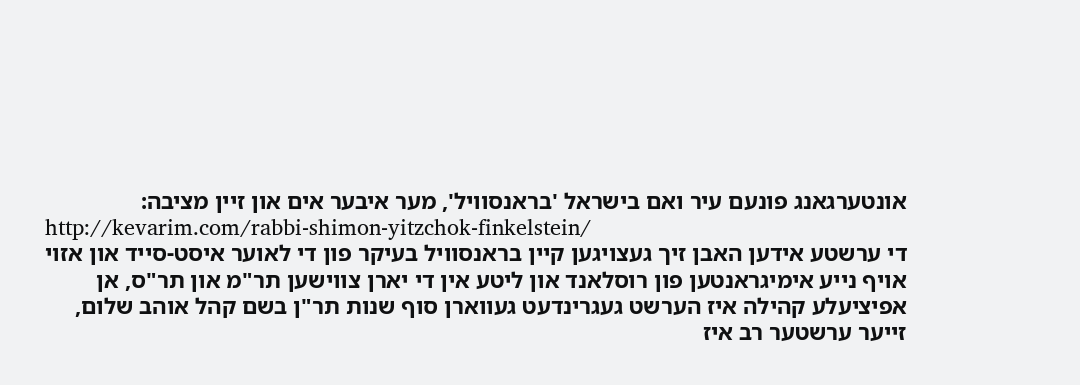אונטערגאנג פונעם עיר ואם בישראל 'בראנסוויל', מער איבער אים און זיין מציבה:
http://kevarim.com/rabbi-shimon-yitzchok-finkelstein/
די ערשטע אידען האבן זיך געצויגען קיין בראנסוויל בעיקר פון די לאוער איסט-סייד און אזוי אויף נייע אימיגראנטען פון רוסלאנד און ליטע אין די יארן צווישען תר"מ און תר"ס, אן אפיציעלע קהילה איז הערשט געגרינדעט געווארן סוף שנות תר"ן בשם קהל אוהב שלום, זייער ערשטער רב איז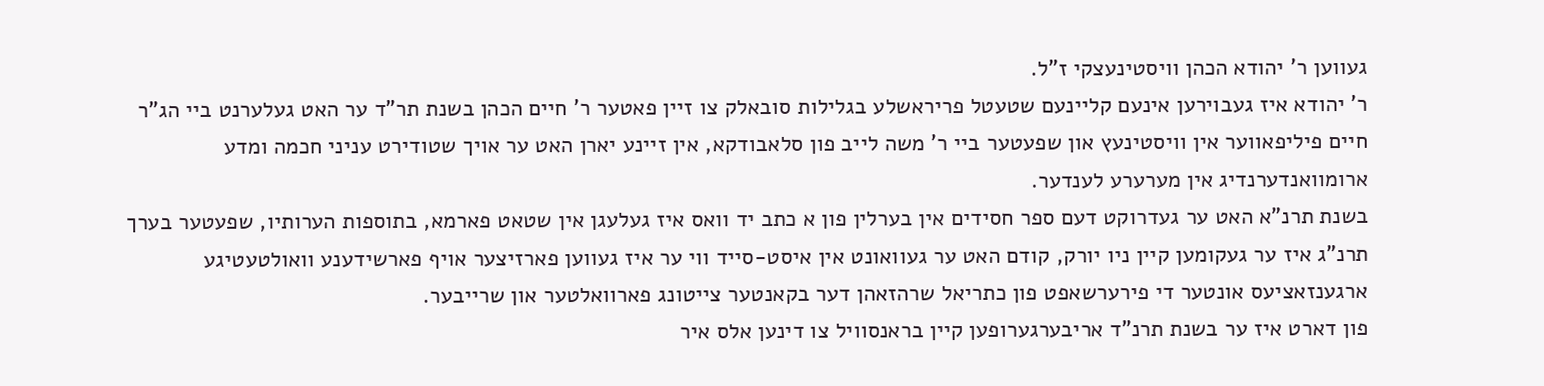געווען ר' יהודא הכהן וויסטינעצקי ז"ל.
ר' יהודא איז געבוירען אינעם קליינעם שטעטל פריראשלע בגלילות סובאלק צו זיין פאטער ר' חיים הכהן בשנת תר"ד ער האט געלערנט ביי הג"ר חיים פיליפאווער אין וויסטינעץ און שפעטער ביי ר' משה לייב פון סלאבודקא, אין זיינע יארן האט ער אויך שטודירט עניני חכמה ומדע ארומוואנדערנדיג אין מערערע לענדער.
בשנת תרנ"א האט ער געדרוקט דעם ספר חסידים אין בערלין פון א כתב יד וואס איז געלעגן אין שטאט פארמא, בתוספות הערותיו, שפעטער בערך תרנ"ג איז ער געקומען קיין ניו יורק, קודם האט ער געוואונט אין איסט-סייד ווי ער איז געווען פארזיצער אויף פארשידענע וואולטעטיגע ארגענזאציעס אונטער די פירערשאפט פון כתריאל שרהזאהן דער בקאנטער צייטונג פארוואלטער און שרייבער.
פון דארט איז ער בשנת תרנ"ד אריבערגערופען קיין בראנסוויל צו דינען אלס איר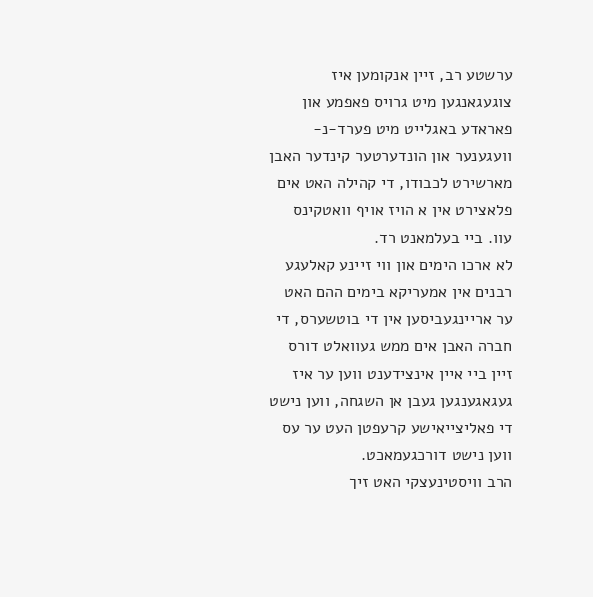ערשטע רב, זיין אנקומען איז צוגעגאנגען מיט גרויס פאפמע און פאראדע באגלייט מיט פערד-נ-וועגענער און הונדערטער קינדער האבן מארשירט לכבודו, די קהילה האט אים פלאצירט אין א הויז אויף וואטקינס עוו. ביי בעלמאנט רד.
לא ארכו הימים און ווי זיינע קאלעגע רבנים אין אמעריקא בימים ההם האט ער אריינגעביסען אין די בוטשערס, די חברה האבן אים ממש געוואלט דורס זיין ביי איין אינצידענט ווען ער איז געגאגענגען געבן אן השגחה, ווען נישט די פאליצייאישע קרעפטן העט ער עס ווען נישט דורכגעמאכט.
הרב וויסטינעצקי האט זיך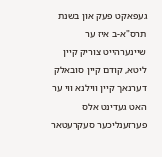געפאקט פעק און בשנת תרס"א-ב איז ער שיינערהייט צוריק קיין ליטא, קודם קיין סובאלק דערנאך קיין ווילנא ווי ער האט געדינט אלס פערזענליכער סעקרעטאר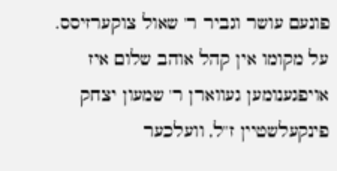פונעם עושר וגביר ר' שאול צוקערזיסס.
על מקומו אין קהל אוהב שלום איז אויפגענומען געווארן ר' שמעון יצחק פינקעלשטיין ז"ל, וועלכער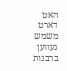האט דארט משמש געווען ברבנות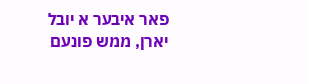פאר איבער א יובל יארן, ממש פונעם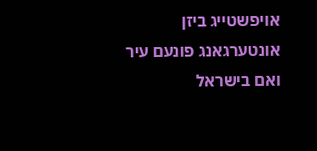אויפשטייג ביזן אונטערגאנג פונעם עיר ואם בישראל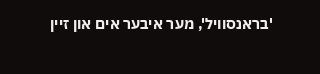'בראנסוויל', מער איבער אים און זיין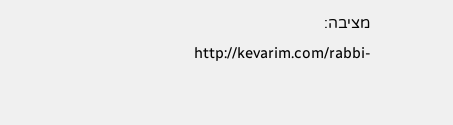מציבה:
http://kevarim.com/rabbi-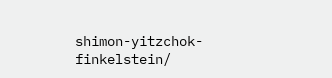shimon-yitzchok-finkelstein/